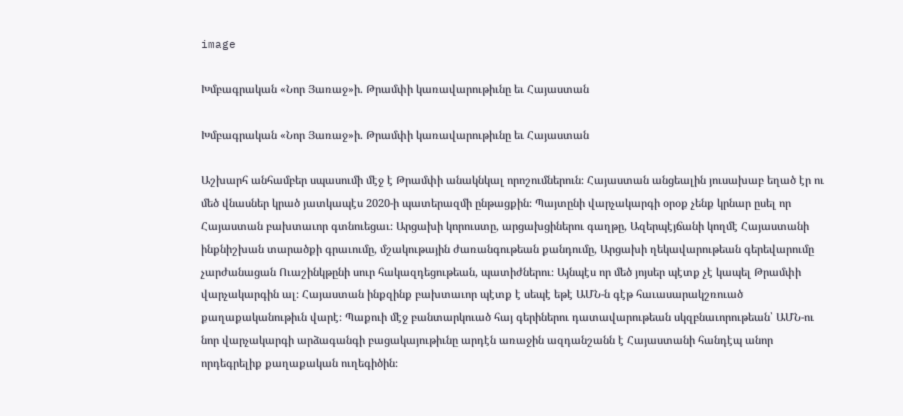image

Խմբագրական «Նոր Յառաջ»ի. Թրամփի կառավարութիւնը եւ Հայաստան

Խմբագրական «Նոր Յառաջ»ի. Թրամփի կառավարութիւնը եւ Հայաստան

Աշխարհ անհամբեր սպասումի մէջ է Թրամփի անակնկալ որոշումներուն։ Հայաստան անցեալին յուսախաբ եղած էր ու մեծ վնասներ կրած յատկապէս 2020-ի պատերազմի ընթացքին։ Պայտընի վարչակարգի օրօք չենք կրնար ըսել որ Հայաստան բախտաւոր գտնուեցաւ։ Արցախի կորուստը, արցախցիներու գաղթը, Ազերպէյճանի կողմէ Հայաստանի ինքնիշխան տարածքի գրաւումը, մշակութային ժառանգութեան քանդումը, Արցախի ղեկավարութեան գերեվարումը չարժանացան Ուաշինկթընի սուր հակազդեցութեան, պատիժներու։ Այնպէս որ մեծ յոյսեր պէտք չէ կապել Թրամփի վարչակարգին ալ։ Հայաստան ինքզինք բախտաւոր պէտք է սեպէ եթէ ԱՄՆ-ն գէթ հաւասարակշռուած քաղաքականութիւն վարէ։ Պաքուի մէջ բանտարկուած հայ գերիներու դատավարութեան սկզբնաւորութեան՝ ԱՄՆ-ու նոր վարչակարգի արձագանգի բացակայութիւնը արդէն առաջին ազդանշանն է Հայաստանի հանդէպ անոր որդեգրելիք քաղաքական ուղեգիծին։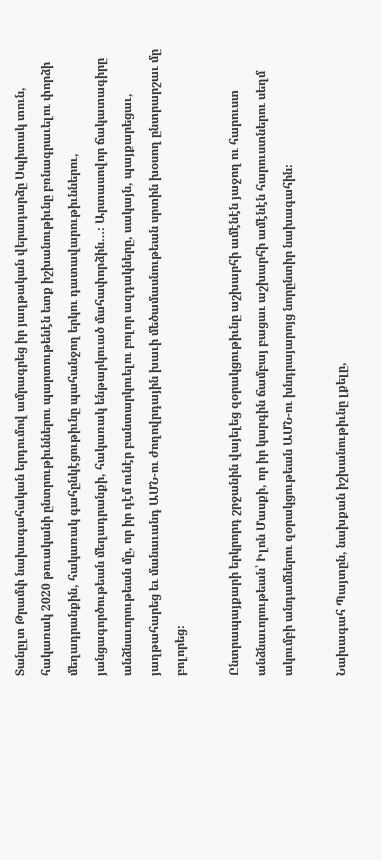Տանըլտ Թրամփ նախագահական երդումով ամրագրեց իր յաղթական վերադարձը Սպիտակ տուն, հակառակ 2020 թուականի ընտրութիւններու պարտութենէն ետք իշխանութիւնը բռնագրաւելու փորձի մեղադրանքին, հակառակ գահընկէցութիւնը պահանջող երկու դատավարութիւններու, յանցագործութեան մեղադրանքի, հակառակ ենթարկուած մահափորձին…։ Արտասովոր ճակատագիրը անձնաւորութեան մը, որ իր դէմ ունէր բանտարկուելու բոլոր ազդակները, սակայն, պայքարեցաւ, յաղթահարեց եւ մանաւանդ ԱՄՆ-ու ժողովրդային խաւի մեծամասնութեան սրտին խօսող ընտրարշաւ մը բոլորեց։

Ընտրապայքարի երկրորդ շրջանին վայելեց զօրակցութիւնը աշխարհի ամէնէն յաջող ու հարուստ անձնաւորութեան՝ Իլոն Մասքի, որ իր կարգին ճամբայ բացաւ աշխարհի ամէնէն հարուստներու սեղմ ակումբի անդամներու զօրակցութեան ԱՄՆ-ու խնդրայարոյց նորընտիր նախագահին։

Նախագահ Պայտըն, նախքան իշխանութիւնը լքելը,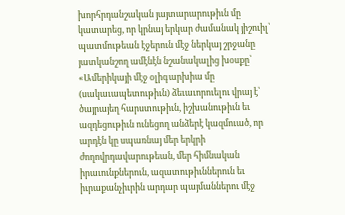խորհրդանշական յայտարարութիւն մը կատարեց, որ կրնայ երկար ժամանակ յիշուիլ՝ պատմութեան էջերուն մէջ ներկայ շրջանը յատկանշող ամէնէն նշանակալից խօսքը՝ «Ամերիկայի մէջ օլիգարխիա մը (սակաւապետութիւն) ձեւաւորուելու վրայ է՝ ծայրայեղ հարստութիւն, իշխանութիւն եւ ազդեցութիւն ունեցող անձերէ կազմուած, որ արդէն կը սպառնայ մեր երկրի ժողովրդավարութեան, մեր հիմնական իրաւունքներուն, ազատութիւններուն եւ իւրաքանչիւրին արդար պայմաններու մէջ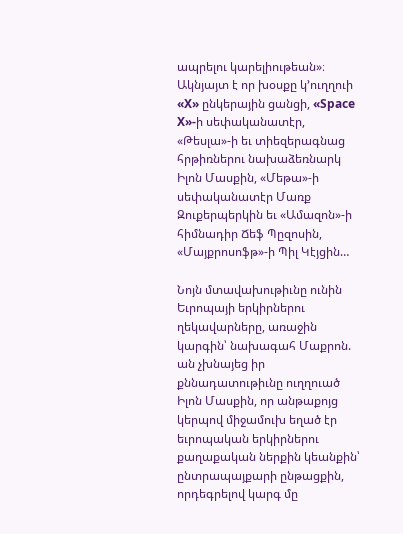ապրելու կարելիութեան»։ Ակնյայտ է որ խօսքը կ՚ուղղուի «X» ընկերային ցանցի, «Space X»-ի սեփականատէր, «Թեսլա»-ի եւ տիեզերագնաց հրթիռներու նախաձեռնարկ Իլոն Մասքին, «Մեթա»-ի սեփականատէր Մառք Զուքերպերկին եւ «Ամազոն»-ի հիմնադիր Ճեֆ Պըզոսին, «Մայքրոսոֆթ»-ի Պիլ Կէյցին…

Նոյն մտավախութիւնը ունին Եւրոպայի երկիրներու ղեկավարները, առաջին կարգին՝ նախագահ Մաքրոն. ան չխնայեց իր քննադատութիւնը ուղղուած Իլոն Մասքին, որ անթաքոյց կերպով միջամուխ եղած էր եւրոպական երկիրներու քաղաքական ներքին կեանքին՝ ընտրապայքարի ընթացքին, որդեգրելով կարգ մը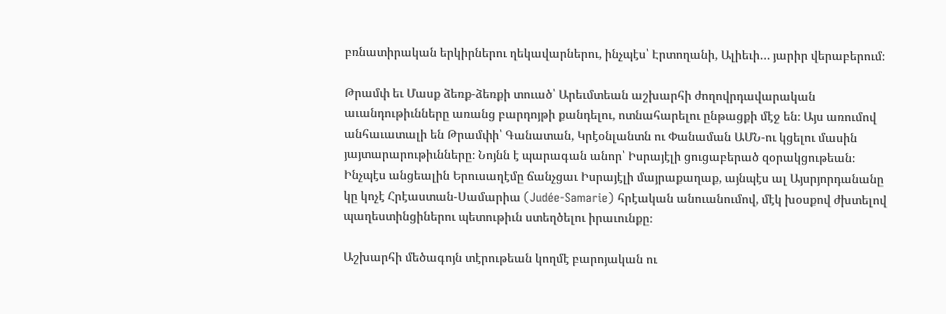բռնատիրական երկիրներու ղեկավարներու, ինչպէս՝ Էրտողանի, Ալիեւի… յարիր վերաբերում։

Թրամփ եւ Մասք ձեռք-ձեռքի տուած՝ Արեւմտեան աշխարհի ժողովրդավարական աւանդութիւնները առանց բարդոյթի քանդելու, ոտնահարելու ընթացքի մէջ են։ Այս առումով անհաւատալի են Թրամփի՝ Գանատան, Կրէօնլանտն ու Փանաման ԱՄՆ-ու կցելու մասին յայտարարութիւնները։ Նոյնն է պարագան անոր՝ Իսրայէլի ցուցաբերած զօրակցութեան։ Ինչպէս անցեալին Երուսաղէմը ճանչցաւ Իսրայէլի մայրաքաղաք, այնպէս ալ Այսրյորդանանը կը կոչէ Հրէաստան-Սամարիա (Judée-Samarie) հրէական անուանումով, մէկ խօսքով ժխտելով պաղեստինցիներու պետութիւն ստեղծելու իրաւունքը։

Աշխարհի մեծագոյն տէրութեան կողմէ բարոյական ու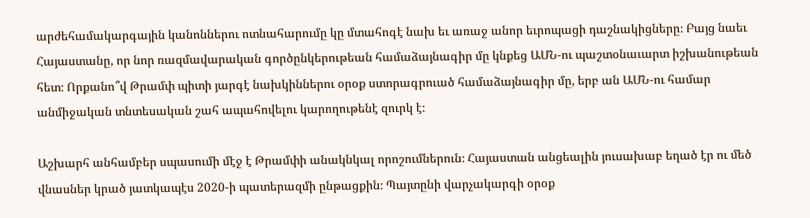արժեհամակարգային կանոններու ոտնահարումը կը մտահոգէ նախ եւ առաջ անոր եւրոպացի դաշնակիցները։ Բայց նաեւ Հայաստանը, որ նոր ռազմավարական գործընկերութեան համաձայնագիր մը կնքեց ԱՄՆ-ու պաշտօնաւարտ իշխանութեան հետ։ Որքանո՞վ Թրամփ պիտի յարգէ նախկիններու օրօք ստորագրուած համաձայնագիր մը, երբ ան ԱՄՆ-ու համար անմիջական տնտեսական շահ ապահովելու կարողութենէ զուրկ է։

Աշխարհ անհամբեր սպասումի մէջ է Թրամփի անակնկալ որոշումներուն։ Հայաստան անցեալին յուսախաբ եղած էր ու մեծ վնասներ կրած յատկապէս 2020-ի պատերազմի ընթացքին։ Պայտընի վարչակարգի օրօք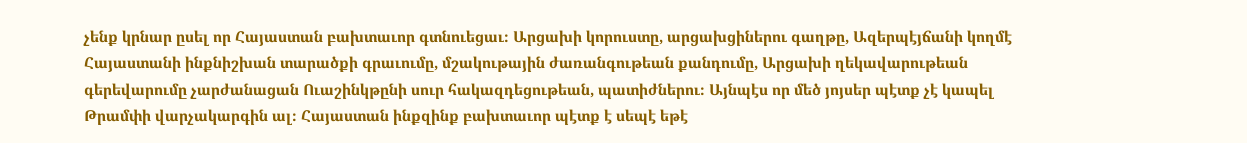չենք կրնար ըսել որ Հայաստան բախտաւոր գտնուեցաւ։ Արցախի կորուստը, արցախցիներու գաղթը, Ազերպէյճանի կողմէ Հայաստանի ինքնիշխան տարածքի գրաւումը, մշակութային ժառանգութեան քանդումը, Արցախի ղեկավարութեան գերեվարումը չարժանացան Ուաշինկթընի սուր հակազդեցութեան, պատիժներու։ Այնպէս որ մեծ յոյսեր պէտք չէ կապել Թրամփի վարչակարգին ալ։ Հայաստան ինքզինք բախտաւոր պէտք է սեպէ եթէ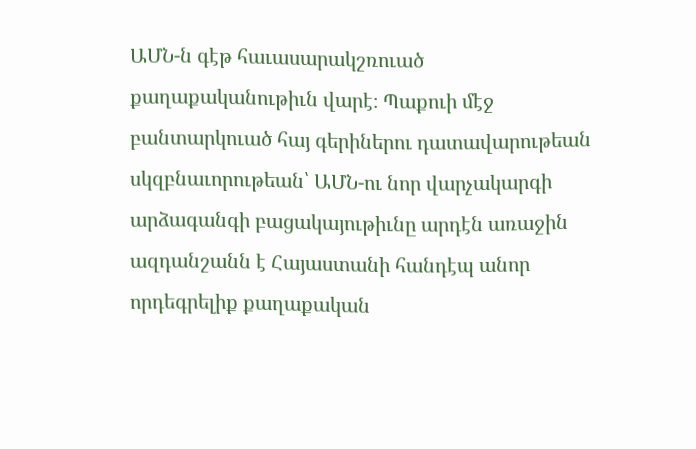ԱՄՆ-ն գէթ հաւասարակշռուած քաղաքականութիւն վարէ։ Պաքուի մէջ բանտարկուած հայ գերիներու դատավարութեան սկզբնաւորութեան՝ ԱՄՆ-ու նոր վարչակարգի արձագանգի բացակայութիւնը արդէն առաջին ազդանշանն է Հայաստանի հանդէպ անոր որդեգրելիք քաղաքական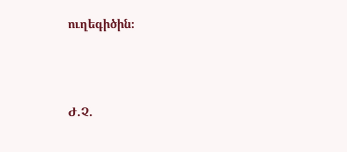ուղեգիծին։



Ժ.Չ.